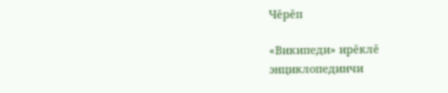Чĕрĕп

«Википеди» ирĕклĕ энциклопединчи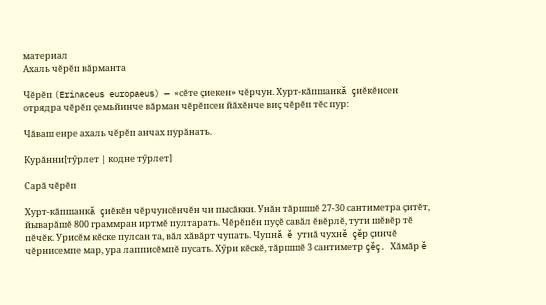материал
Ахаль чĕрĕп вăрманта

Чĕрĕп (Erinaceus europaeus) — «сĕте çиекен» чĕрчун. Хурт-кăпшанкă çиĕкĕнсен отрядра чĕрĕп çемьйинче вăрман чĕрĕпсен йăхĕнче виç чĕрĕп тĕс пур:

Чăваш енре ахаль чĕрĕп анчах пурăнать.

Курăнни[тӳрлет | кодне тӳрлет]

Сарă чĕрĕп

Хурт-кăпшанкă çиĕкĕн чĕрчунсĕнчĕн чи пысăкки. Унăн тăршшĕ 27-30 сантиметра çитĕт, йыварăшĕ 800 граммран иртмĕ пултарать. Чĕрĕпĕн пуçĕ савăл ĕвĕрлĕ, тути шĕвĕр тĕ пĕчĕк. Урисĕм кĕске пулсан та, вăл хăвăрт чупать. Чупнă ĕ утнă чухнĕ çĕр çинчĕ чĕрнисемпе мар, ура лапписĕмпĕ пусать. Хӳри кĕскĕ, тăршшĕ 3 сантиметр çĕç. Хăмăр ĕ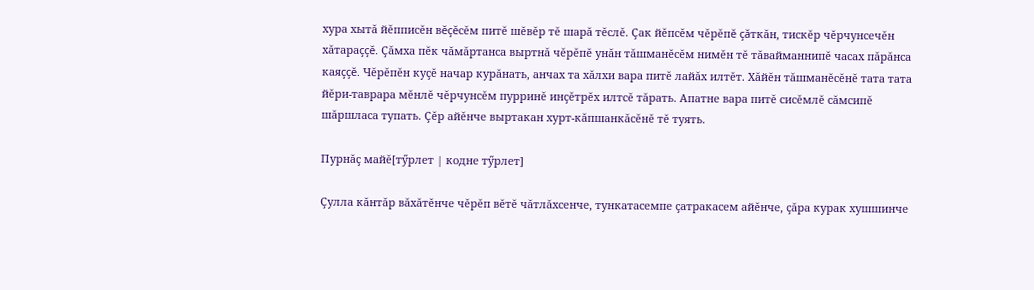хура хытă йĕпписĕн вĕçĕсĕм питĕ шĕвĕр тĕ шарă тĕслĕ. Çак йĕпсĕм чĕрĕпĕ çăткăн, тискĕр чĕрчунсечĕн хăтараççĕ. Çăмха пĕк чăмăртанса выртнă чĕрĕпĕ унăн тăшманĕсĕм нимĕн тĕ тăвайманнипĕ часах пăрăнса каяççĕ. Чĕрĕпĕн куçĕ начар курăнать, анчах та хăлхи вара питĕ лайăх илтĕт. Хăйĕн тăшманĕсĕнĕ тата тата йĕри-таврара мĕнлĕ чĕрчунсĕм пурринĕ инçĕтрĕх илтсĕ тăрать. Апатне вара питĕ сисĕмлĕ сăмсипĕ шăршласа тупать. Çĕр айĕнче выртакан хурт-кăпшанкăсĕнĕ тĕ туять.

Пурнăç майĕ[тӳрлет | кодне тӳрлет]

Çулла кăнтăр вăхăтĕнче чĕрĕп вĕтĕ чăтлăхсенче, тункатасемпе çатракасем айĕнче, çăра курак хушшинче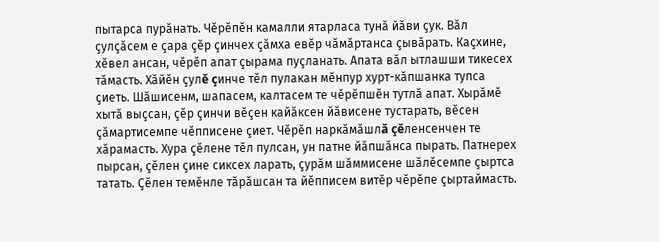пытарса пурăнать. Чĕрĕпĕн камалли ятарласа тунă йăви çук. Вăл çулçăсем е çара çĕр çинчех çăмха евĕр чăмăртанса çывăрать. Каçхине, хĕвел ансан, чĕрĕп апат çырама пуçланать. Апата вăл ытлашши тикесех тăмасть. Хăйĕн çулĕ çинче тĕл пулакан мĕнпур хурт-кăпшанка тупса çиеть. Шăшисенм, шапасем, калтасем те чĕрĕпшĕн тутлă апат. Хырăмĕ хытă выçсан, çĕр çинчи вĕçен кайăксен йăвисене тустарать, вĕсен çăмартисемпе чĕпписене çиет. Чĕрĕп наркăмăшлă çĕленсенчен те хăрамасть. Хура çĕлене тĕл пулсан, ун патне йăпшăнса пырать. Патнерех пырсан, çĕлен çине сиксех ларать, çурăм шăммисене шăлĕсемпе çыртса татать. Çĕлен темĕнле тăрăшсан та йĕпписем витĕр чĕрĕпе çыртаймасть.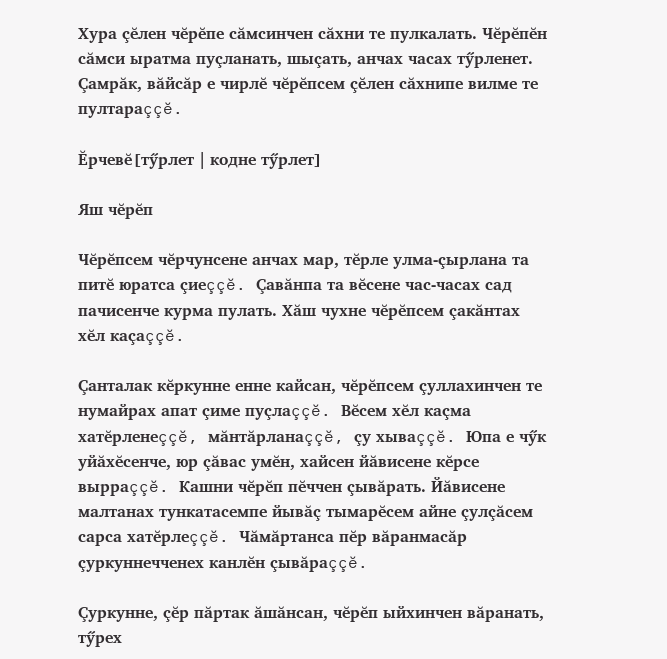Хура çĕлен чĕрĕпе сăмсинчен сăхни те пулкалать. Чĕрĕпĕн сăмси ыратма пуçланать, шыçать, анчах часах тӳрленет. Çамрăк, вăйсăр е чирлĕ чĕрĕпсем çĕлен сăхнипе вилме те пултараççĕ.

Ĕрчевĕ[тӳрлет | кодне тӳрлет]

Яш чĕрĕп

Чĕрĕпсем чĕрчунсене анчах мар, тĕрле улма-çырлана та питĕ юратса çиеççĕ. Çавăнпа та вĕсене час-часах сад пачисенче курма пулать. Хăш чухне чĕрĕпсем çакăнтах хĕл каçаççĕ.

Çанталак кĕркунне енне кайсан, чĕрĕпсем çуллахинчен те нумайрах апат çиме пуçлаççĕ. Вĕсем хĕл каçма хатĕрленеççĕ, мăнтăрланаççĕ, çу хываççĕ. Юпа е чӳк уйăхĕсенче, юр çăвас умĕн, хайсен йăвисене кĕрсе вырраççĕ. Кашни чĕрĕп пĕччен çывăрать. Йăвисене малтанах тункатасемпе йывăç тымарĕсем айне çулçăсем сарса хатĕрлеççĕ. Чăмăртанса пĕр вăранмасăр çуркуннечченех канлĕн çывăраççĕ.

Çуркунне, çĕр пăртак ăшăнсан, чĕрĕп ыйхинчен вăранать, тӳрех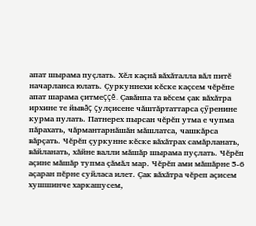апат шырама пуçлать. Хĕл каçнă вăхăталла вăл питĕ начарланса юлать. Çуркуннехи кĕске каçсем чĕрĕпе апат шарама çитмеççĕ. Çавăнпа та вĕсем çак вăхăтра ирхине те йывăç çулçисене чăштăртаттарса çӳренине курма пулать. Патнерех пырсан чĕрĕп утма е чупма пăрахать, чăрмантарнăшăн мăшлатса, чашкăрса вăрçать. Чĕрĕп çуркунне кĕске вăхăтрах самăрланать, вăйланать, хăйне валли мăшăр шырама пуçлать. Чĕрĕп аçине мăшăр тупма çăмăл мар. Чĕрĕп ами мăшăрне 5-6 аçаран пĕрне суйласа илет. Çак вăхăтра чĕреп аçисем хушшинче харкашусем,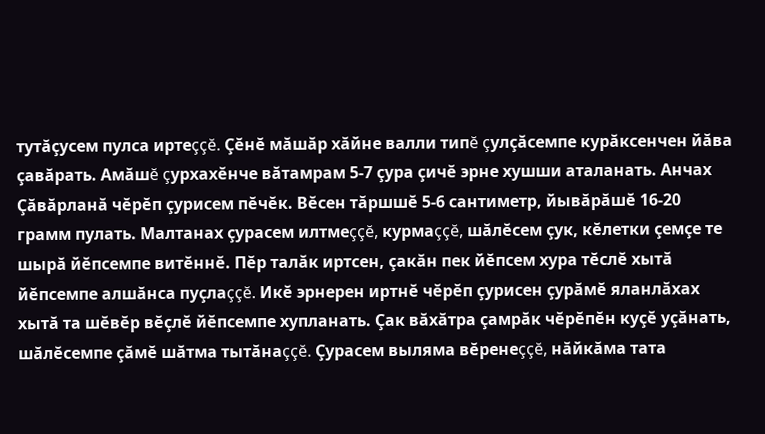тутăçусем пулса иртеççĕ. Çĕнĕ мăшăр хăйне валли типĕ çулçăсемпе курăксенчен йăва çавăрать. Амăшĕ çурхахĕнче вăтамрам 5-7 çура çичĕ эрне хушши аталанать. Анчах Çăвăрланă чĕрĕп çурисем пĕчĕк. Вĕсен тăршшĕ 5-6 сантиметр, йывăрăшĕ 16-20 грамм пулать. Малтанах çурасем илтмеççĕ, курмаççĕ, шăлĕсем çук, кĕлетки çемçе те шырă йĕпсемпе витĕннĕ. Пĕр талăк иртсен, çакăн пек йĕпсем хура тĕслĕ хытă йĕпсемпе алшăнса пуçлаççĕ. Икĕ эрнерен иртнĕ чĕрĕп çурисен çурăмĕ яланлăхах хытă та шĕвĕр вĕçлĕ йĕпсемпе хупланать. Çак вăхăтра çамрăк чĕрĕпĕн куçĕ уçăнать, шăлĕсемпе çăмĕ шăтма тытăнаççĕ. Çурасем выляма вĕренеççĕ, нăйкăма тата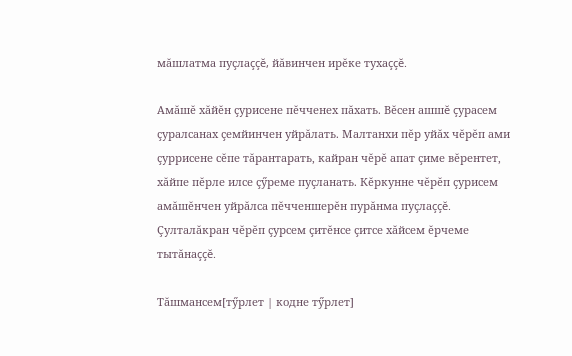мăшлатма пуçлаççĕ, йăвинчен ирĕке тухаççĕ.

Амăшĕ хăйĕн çурисене пĕчченех пăхать. Вĕсен ашшĕ çурасем çуралсанах çемйинчен уйрăлать. Малтанхи пĕр уйăх чĕрĕп ами çуррисене сĕпе тăрантарать, кайран чĕрĕ апат çиме вĕрентет, хăйпе пĕрле илсе çӳреме пуçланать. Кĕркунне чĕрĕп çурисем амăшĕнчен уйрăлса пĕчченшерĕн пурăнма пуçлаççĕ. Çулталăкран чĕрĕп çурсем çитĕнсе çитсе хăйсем ĕрчеме тытăнаççĕ.

Тăшмансем[тӳрлет | кодне тӳрлет]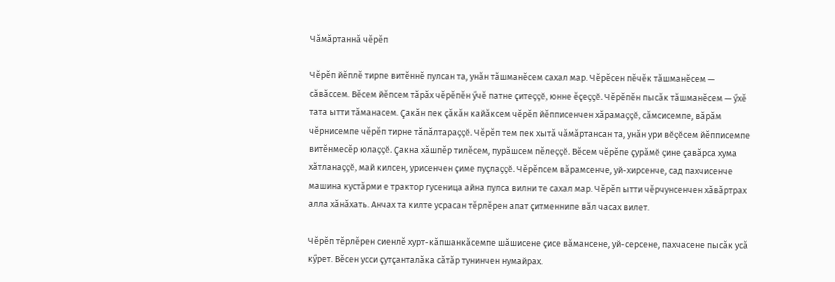Чăмăртаннă чĕрĕп

Чĕрĕп йĕплĕ тирпе витĕннĕ пулсан та, унăн тăшманĕсем сахал мар. Чĕрĕсен пĕчĕк тăшманĕсем — сăвăссем. Вĕсем йĕпсем тăрăх чĕрĕпĕн ӳчĕ патне çитеççĕ, юнне ĕçеççĕ. Чĕрĕпĕн пысăк тăшманĕсем — ӳхĕ тата ытти тăманасем. Çакăн пек çăкăн кайăксем чĕрĕп йĕпписенчен хăрамаççĕ, сăмсисемпе, вăрăм чĕрнисемпе чĕрĕп тирне тăпăлтараççĕ. Чĕрĕп тем пек хытă чăмăртансан та, унăн ури вĕçĕсем йĕпписемпе витĕнмесĕр юлаççĕ. Çакна хăшпĕр тилĕсем, пурăшсем пĕлеççĕ. Вĕсем чĕрĕпе çурăмĕ çине çавăрса хума хăтланаççĕ, май килсен, урисенчен çиме пуçлаççĕ. Чĕрĕпсем вăрамсенче, уй-хирсенче, сад пахчисенче машина кустăрми е трактор гусеница айна пулса вилни те сахал мар. Чĕрĕп ытти чĕрчунсенчен хăвăртрах алла хăнăхать. Анчах та килте усрасан тĕрлĕрен апат çитменнипе вăл часах вилет.

Чĕрĕп тĕрлĕрен сиенлĕ хурт-кăпшанкăсемпе шăшисене çисе вăмансене, уй-серсене, пахчасене пысăк усă кӳрет. Вĕсен усси çутçанталăка сăтăр тунинчен нумайрах.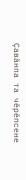Çавăнпа та чĕрĕпсене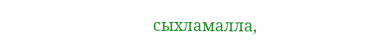сыхламалла,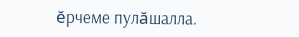ĕрчеме пулăшалла.